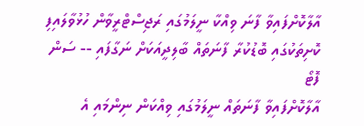އާލާކޮށްފައިވާ ފާނަ ވިއްކާ ނީލަމުގައި ރަޖިސްޓްރީވާން ހުޅުވާލައިފި
ކޮށިތަކުގައި ބޮޑުކުރާ ފާނަތައް ބާލިދީއަކަށް ނަގާފައި -- ސަން ފޮޓޯ
އާލާކޮށްފައިވާ ފާނަތައް ނީލަމުގައި ވިއްކަން ނިންމައި އެ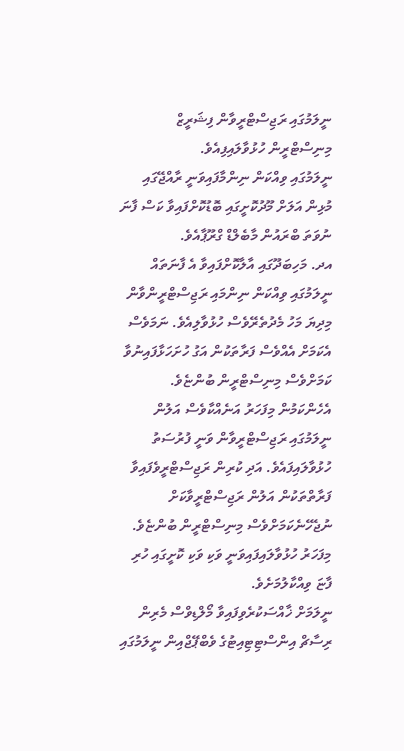ނީލަމުގައި ރަޖިސްޓްރީވާން ފިޝަރީޒް މިނިސްޓްރީން ހުޅުވާލައިފިއެވެ.
ނީލަމުގައި ވިއްކަން ނިންމާފައިވަނީ ރާއްޖޭގައި މުޅިން އަލަށް މޫދުކޮށީގައި ބޮޑުކޮށްފައިވާ ކަސް ފާނަ ނުވަތަ ބްރައުން މާބެލްޑް ގްރޫޕާއެވެ.
އދ. މަހިބަދޫގައި އާލާކޮށްފައިވާ އެ ފާނަތައް ނީލަމުގައި ވިއްކަން ނިންމައި ރަޖިސްޓްރީންވާން މިދިޔަ މަހު މެދުތެރޭވެސް ހުޅުވާލިއެވެ. ނަމަވެސް އެކަމަށް އެއްވެސް ފަރާތަކުން އަގު ހުށަހަޅާފައިނުވާ ކަމަށްވެސް މިނިސްޓްރީން ބުންޏެވެ.
އެހެންކަމުން މިފަހަރު އަނެއްކާވެސް އަލުން ނީލަމުގައި ރަޖިސްޓްރީވާން ވަނީ ފުރުސަތު ހުޅުވާލައިފައެވެ. އަދި ކުރިން ރަޖިސްޓްރީވެފައިވާ ފަރާތްތަކުން އަލުން ރަޖިސްޓްރީވާކަށް ނުޖެހޭނެކަމަށްވެސް މިނިސްޓްރީން ބުންޏެވެ. މިފަހަރު ހުޅުވާލައިފައިވަނީ ވަކި ވަކި ކޮށީގައި ހުރި ފާޏަ ވިއްކާލުމަށެވެ.
ނީލަމަށް ޚާއްސަކުރެވިފައިވާ މޯލްޑިވްސް މެރިން ރިސާޗް އިންސްޓިޓިއިޓުގެ ވެބްޕޭޖްއިން ނީލަމުގައި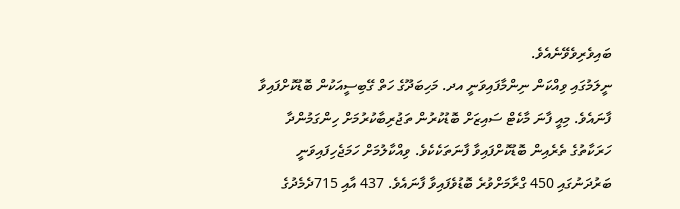ބައިވެރިވެވޭނެއެވެ.
ނީލަމުގައި ވިއްކަން ނިންމާފައިވަނީ އދ. މަހިބަދޫގެ ހަތް ގޭބިސީއަކުން ބޮޑުކޮށްފައިވާ ފާނައެވެ. މިއީ ފާނަ މާކެޓް ސައިޒަށް ބޮޑުކުރުން ތަޖުރިބާކުރުމަށް ހިންގަމުންދާ ހަރަކާތުގެ ތެރެއިން ބޮޑުކޮށްފައިވާ ފާނަތަކެކެވެ. ވިއްކާލުމަށް ހަމަޖެހިފައިވަނީ ބަރުދަނުގައި 450 ގްރާމަށްވުރެ ބޮޑުވެފައިވާ ފާނައެވެ. 437 އާއި 715ދެމެދުގެ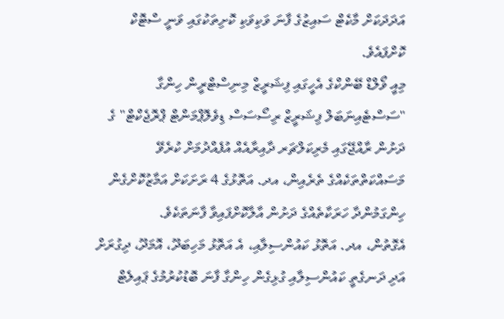އަދަދަކަށް މާކެޓް ސައިޒުގެ ފާނަ ވަކިވަކި ކޮށިތަކުގައި ވަނީ ސްޓޮކް ކޮށްފައެވެ.
މިއީ ވޯލްޑް ބޭންކްގެ އެހީގައި ފިޝަރީޒް މިނިސްޓްރީން ހިންގާ "ސަސްޓެއިނަބަލް ފިޝަރީޒް ރިސޯސަސް ޑިވެލޮޕްމަންޓް ޕްރޮޖެކްޓް" ގެ ދަށުން ރާއްޖޭގައި މެރިކަލްޗަރ ދާއިރާއެއް އުފެއްދުމަށް ކުރެވޭ މަސައްކަތްތަކެއްގެ ތެރެއިން، އދ. އަތޮޅުގެ 4 ރަށަކަށް އަމާޒުކޮށްގެން ހިންގަމުންދާ ހަރަކާތެއްގެ ދަށުން އާލާކޮށްފައިވާ ފާނަތަކެވެ.
އެގޮތުން، އދ. އަތޮޅު ކައުންސިލާއި، އެ އަތޮޅު މަހިބަދޫ، އޮމަދޫ، ދިގުރަށް އަދި ދަނގެތީ ކައުންސިލާއި ގުޅިގެން ހިންގާ ފާނަ ބޮޑުކުރުމުގެ ޕައިލެޓް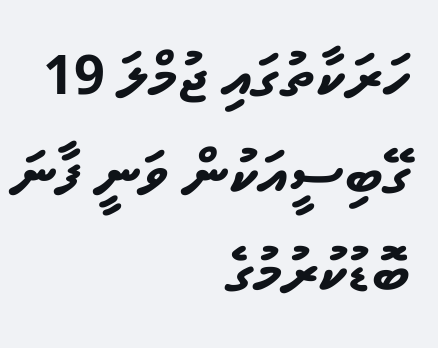ހަރަކާތުގައި ޖުމްލަ 19 ގޭބިސީއަކުން ވަނީ ފާނަ ބޮޑުކުރުމުގެ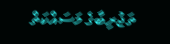ތަޖުރިބާގެ މަސައްކަތް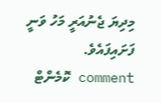މިދިޔަ ޖެނުއަރީ މަހު ވަނީ ފަށައިފައެވެ.
comment ކޮމެންޓް